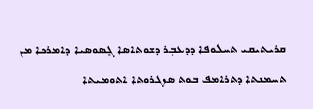ܩܪܝܬܝܩܝ ܬܚܠܘܦܐ ܕܕܥܒܼܪ ܕܫܘܬܐܣܐ ܓܻܣܘܣܝܐ ܕܐܡܪܟܐ ܡܢ ܬܚܡܢܬܐ ܕܬܪܐܡܦ ܒܘܬ ܣܙܓܪܘܬܐ ܐܬܘܡܝܬܐ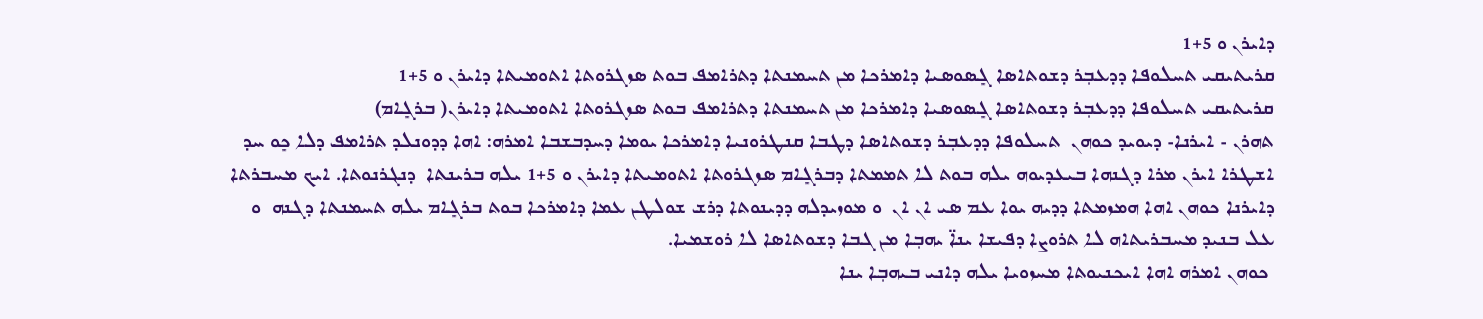ܕܐܝܪܢ ܘ 5+1
ܩܪܝܬܝܩܝ ܬܚܠܘܦܐ ܕܕܥܒܼܪ ܕܫܘܬܐܣܐ ܓܻܣܘܣܝܐ ܕܐܡܪܟܐ ܡܢ ܬܚܡܢܬܐ ܕܬܪܐܡܦ ܒܘܬ ܣܙܓܪܘܬܐ ܐܬܘܡܝܬܐ ܕܐܝܪܢ ܘ 5+1
ܩܪܝܬܝܩܝ ܬܚܠܘܦܐ ܕܕܥܒܼܪ ܕܫܘܬܐܣܐ ܓܻܣܘܣܝܐ ܕܐܡܪܟܐ ܡܢ ܬܚܡܢܬܐ ܕܬܪܐܡܦ ܒܘܬ ܣܙܓܪܘܬܐ ܐܬܘܡܝܬܐ ܕܐܝܪܢ( ܒܪܓܻܐܡ)
ܬܗܪܢ - ܐܝܪܢܐ- ܕܝܘܝܕ ܟܘܗܢ  ܬܚܠܘܦܐ ܕܕܥܒܼܪ ܕܫܘܬܐܣܐ ܕܛܒܐ ܩܢܛܪܘܢܝܐ ܕܐܡܪܟܐ ܝܘܡܐ ܕܚܕܒܫܒܐ ܐܡܪܗ: ܐܗܐ ܕܕܘܢܠܕ ܬܪܐܡܦ ܕܠܐ ܟܻܘ ܚܕ ܐܫܛܪܐ ܐܝܪܢ ܡܪܐ ܕܓܢܗܐ ܒܝܥܕܝܘܗ ܝܠܗ ܒܘܬ ܠܐ ܬܡܡܬܐ ܕܒܪܓܻܐܡ ܣܙܓܪܘܬܐ ܐܬܘܡܝܬܐ ܕܐܝܪܢ ܘ 5+1 ܝܠܗ ܒܪܝܢܬܐ  ܕܢܓܪܢܘܬܐ. ܐܝܟ ܡܚܒܪܬܐ ܕܐܝܪܢܐ ܟܘܗܢ ܐܗܐ ܗܡܙܡܬܐ ܕܕܝܗ ܝܘܐ ܥܡ ܣܝ ܐܢ ܐܢ  ܘ ܡܘܙܝܕܠܗ ܕܕܝܢܘܬܐ ܕܪܫ ܫܘܠܛܢ ܥܡܐ ܕܐܡܪܟܐ ܒܘܬ ܒܪܓܻܐܡ ܝܠܗ ܬܚܡܢܬܐ ܕܓܢܗ  ܘ ܥܠ ܒܢܝܕ ܡܚܒܪܝܬܐܗ ܠܐ ܬܪܘܨܐ ܕܦܝܫܐ ܝܢܐ̈ ܝܗܒܼܐ ܡܢ ܓܒܐ ܕܫܘܬܐܣܐ ܠܐ ܪܘܫܡܝܐ.
 ܟܘܗܢ ܐܡܪܗ ܐܗܐ ܐܝܟܢܝܘܬܐ ܡܚܙܘܝܐ ܝܠܗ ܕܐܢܝ ܒܝܗܒܼܐ ܝܢܐ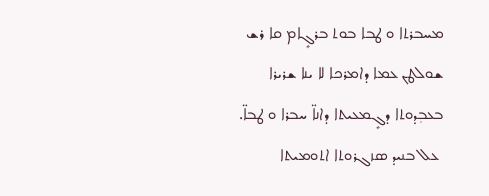ܡܚܒܪܬܐ ܘ ܛܒܐ ܒܘܬ ܒܪܓܻܐܡ ܩܐ ܪܫ ܫܘܠܛܢ ܥܡܐ ܕܐܡܪܟܐ ܠܐ ܝܢܐ ܫܪܝܪܐ ܒܥܒܼܕܘܬܐ ܕܓܻܡܥܝܬܐ ܕܐܢܐ̈ ܚܒܪܐ ܘ ܛܒܐ̈.
 ܥܠ ܒܢܝܕ ܣܙܓܪܘܬܐ ܐܬܘܡܝܬܐ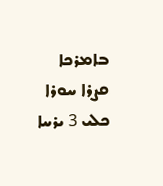ܒܐܡܪܟܐ ܩܨܪܐ ܚܘܪܐ ܟܠܝ 3 ܝܪܚܐ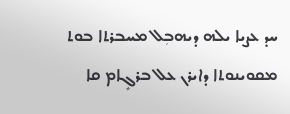ܚܕ ܥܨܝܐ ܝܠܗ ܕܝܗܒܼܠ ܡܚܒܪܬܐ ܒܘܬ ܡܩܘܝܢܘܬܐ ܕܐܝܪܢ ܥܠ ܒܪܓܻܐܡ ܩܐ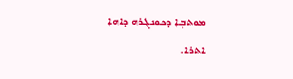ܡܘܬܒܼܐ ܕܟܘܢܓܪܗ ܕܐܗܐ ܐܬܪܐ.